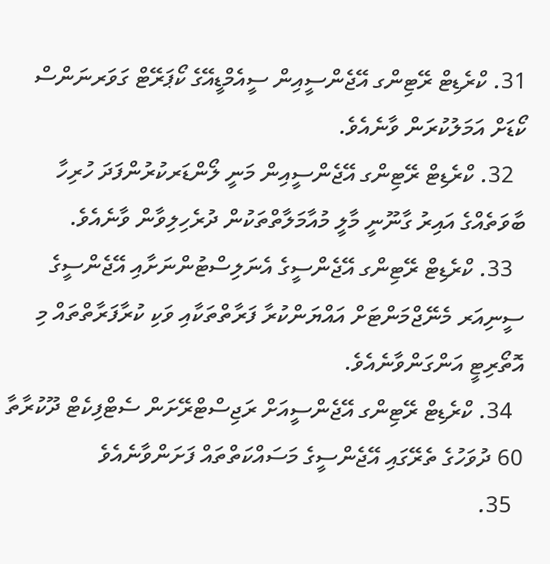31. ކްރެޑިޓް ރޭޓިންގ އޭޖެންސީއިން ސީއެމްޑީއޭގެ ކޯޕަރޭޓް ގަވަރނަންސް ކޯޑަށް އަމަލުކުރަން ވާނެއެވެ.
  32. ކްރެޑިޓް ރޭޓިންގ އޭޖެންސީއިން މަނީ ލޯންޑަރކުރުންފަދަ ހުރިހާ ބާވަތެއްގެ އައިރު ގާނޫނީ މާލީ މުއާމަލާތްތަކުން ދުރެހިލިވާން ވާނެއެވެ.
  33. ކްރެޑިޓް ރޭޓިންގ އޭޖެންސީގެ އެނަލިސްޓުންނަށާއި އޭޖެންސީގެ ސީނިއަރ މެނޭޖްމަންޓަށް އައްޔަންކުރާ ފަރާތްތަކާއި ވަކި ކުރާފަރާތްތައް މި އޮތޯރިޓީ އަންގަންވާނެއެވެ.
  34. ކްރެޑިޓް ރޭޓިންގ އޭޖެންސީއަށް ރަޖިސްޓްރޭށަން ސެޓްފިކެޓް ދޫކުރާތާ 60 ދުވަހުގެ ތެރޭގައި އޭޖެންސީގެ މަސައްކަތްތައް ފަށަންވާނެއެވެ
  35.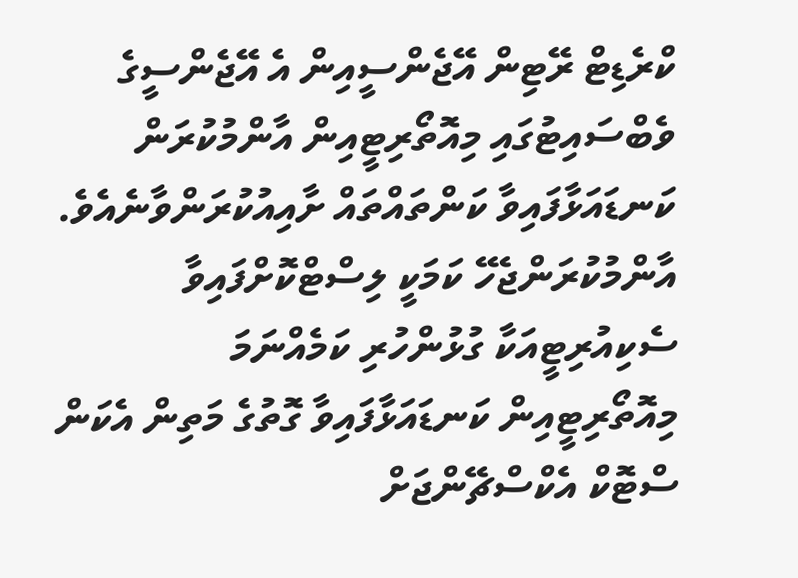ކްރެޑިޓް ރޭޓިން އޭޖެންސީއިން އެ އޭޖެންސީގެ ވެބްސައިޓުގައި މިއޮތޯރިޓީއިން އާންމުކުރަން ކަނޑައަޅާފައިވާ ކަންތައްތައް ށާއިއުކުރަންވާނެއެވެ. އާންމުކުރަންޖެހޭ ކަމަކީ ލިސްޓްކޮށްފައިވާ ސެކިއުރިޓީއަކާ ގުޅުންހުރި ކަމެއްނަމަ މިއޮތޯރިޓީއިން ކަނޑައަޅާފައިވާ ގޮތުގެ މަތިން އެކަން ސްޓޮކް އެކްސްޗޭންޖަށް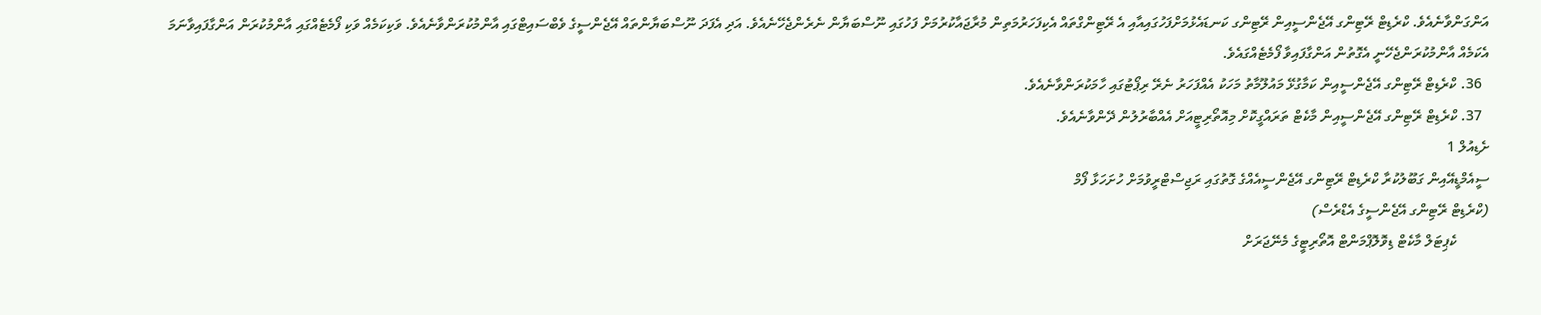އަންގަންވާނެއެވެ. ކްރެޑިޓް ރޭޓިންގ އޭޖެންސީއިން ރޭޓިންގ ކަނޑައެޅުމަށްފަހުގައިއާއި އެ ރޭޓިންގްތައް އެކިފަހަރުމަތިން މުރާޖައާކުރުމަށް ފަހުގައި ނޫސްބަޔާން ނެރެންޖެހޭނެއެވެ. އަދި އެފަދަ ނޫސްބަޔާންތައް އޭޖެންސީގެ ވެބްސައިޓްގައި އާންމުކުރަންވާނެއެވެ. ވަކިކަމެއް ވަކި ފޯމެޓެއްގައި އާންމުކުރަން އަންގާފައިވާނަމަ އެކަމެއް އާންމުކުރަންޖެހޭނީ އެގޮތުން އަންގާފައިވާ ފޯމެޓެއްގައެވެ.
  36. ކްރެޑިޓް ރޭޓިންގ އޭޖެންސީއިން ކަމާގުޅޭ މައުލޫމާތު މަހަކު އެއްފަހަރު ނެރޭ ރިޕޯޓުގައި ހާމަކުރަންވާނެއެވެ.
  37. ކްރެޑިޓް ރޭޓިންގ އޭޖެންސީއިން މާކެޓް ތަރައްގީކޮށް މިއޮތޯރިޓީއަށް އެއްބާރުލުން ދޭންވާނެއެވެ.
ށެޑިއުލް 1
ސީއެމްޑީއޭއިން ގަބޫލުކުރާ ކްރެޑިޓް ރޭޓިންގ އޭޖެންސީއެއްގެ ގޮތުގައި ރަޖިސްޓްރީވުމަށް ހުށަހަޅާ ފޯމް
(ކްރެޑިޓް ރޭޓިންގ އޭޖެންސީގެ އެޑްރެސް)
         ކެޕިޓަލް މާކެޓް ޑިވޮލޮޕްމަންޓް އޮތޯރިޓީގެ މެނޭޖަރަށް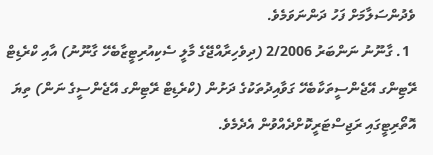ވެދުންސަލާމަށް ފަހު ދަންނަވަމެވެ.
  1. ގާނޫނު ނަންބަރު 2/2006 (ދިވެހިރާއްޖޭގެ މާލީ ސެކިއުރިޓީޒާބެހޭ ގާނޫނު) އާއި ކްރެޑިޓް ރޭޓިންގ އޭޖެންސީތަކާބެހޭ ގަވާއިދުތަކުގެ ދަށުން (ކްރެޑިޓް ރޭޓިންގ އޭޖެންސީގެ ނަން) ތިޔަ އޮތޯރިޓީގައި ރަޖިސްޓަރީކޮށްދެއްވުން އެދެމެވެ.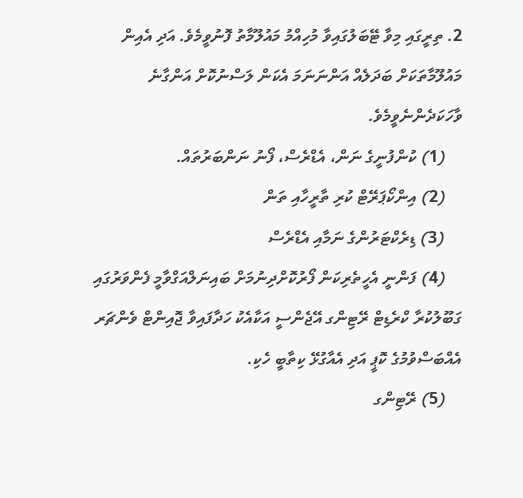2. ތިރީގައި މިވާ ޓޭބަލުގައިވާ މުހިއްމު މައުލޫމާތު ފޮނުވީމެވެ. އަދި އެއިން މައުލޫމާތަކަށް ބަދަލެއް އަންނަނަމަ އެކަން ލަސްނުކޮށް އަންގާނެ ވާހަކަދެންނެވީމެވެ.
    (1) ކުންފުނީގެ ނަން، އެޑްރެސް، ފޯނު ނަންބަރުތައް.
    (2) އިންކޯޕަރޭޓް ކުރި ތާރީހާއި ތަން
    (3) ޑިރެކްޓަރުންގެ ނަމާއި އެޑްރެސް
    (4) ފަންނީ އެހީތެރިކަން ފޯރުކޮށްދިނުމަށް ބައިނަލްއަގްވާމީ ފެންވަރުގައި ގަބޫލުކުރާ ކްރެޑިޓް ރޭޓިންގ އޭޖެންސީ އަކާއެކު ހަދާފައިވާ ޖޮއިންޓް ވެންޗަރ އެއްބަސްވުމުގެ ކޮޕީ އަދި އެއާގުޅޭ ކިތާބީ ހެކި.
    (5) ރޭޓިންގ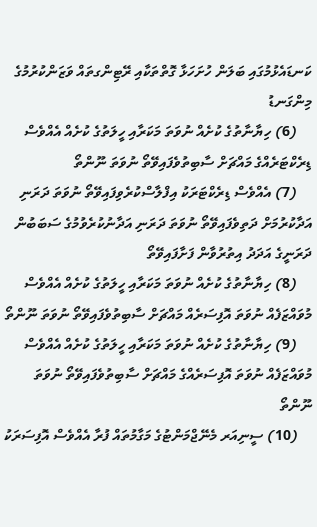ކަނޑައެޅުމުގައި ބަލަން ހުށަހަޅާ ގޮތްތަކާއި ރޭޓިންގތައް ވަޒަންކުރުމުގެ މިންގަނޑު
    (6) ހިޔާނާތުގެ ކުށެއް ނުވަތަ މަކަރާއި ހީލަތުގެ ކުށެއް އެއްވެސް ޑިރެކްޓަރެއްގެ މައްޗަށް ސާބިތުވެފައިވޭތޯ ނުވަތަ ނޫންތޯ
    (7) އެއްވެސް ޑިރެކްޓަރަކު އިފްލާސްކުރެވިފައިވޭތޯ ނުވަތަ ދަރަނި އަދާކުރުމަށް ދަތިވެފައިވޭތޯ ނުވަތަ ދަރަނި އަދާނުކުރެވުމުގެ ސަބަބުން ދަރަނީގެ އަދަދު އިތުރުވާން ފަށާފައިވޭތޯ
    (8) ހިޔާނާތުގެ ކުށެއް ނުވަތަ މަކަރާއި ހީލަތުގެ ކުށެއް އެއްވެސް މުވައްޒަފެއް ނުވަތަ އޮފިސަރެއް މައްޗަށް ސާބިތުވެފައިވޭތޯ ނުވަތަ ނޫންތޯ
    (9) ހިޔާނާތުގެ ކުށެއް ނުވަތަ މަކަރާއި ހީލަތުގެ ކުށެއް އެއްވެސް މުވައްޒަފެއް ނުވަތަ އޮފިސަރެއްގެ މައްޗަށް ސާބިތުވެފައިވޭތޯ ނުވަތަ ނޫންތޯ
    (10) ސީނިއަރ މެނޭޖްމަންޓުގެ މަގާމުތައް ފުރާ އެއްވެސް އޮފިސަރަކު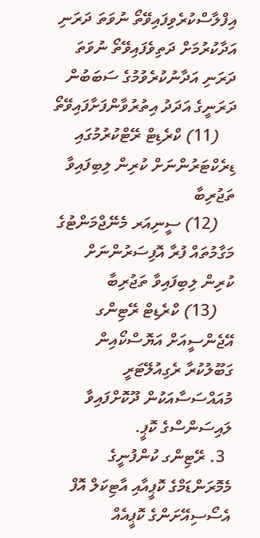އިފްލާސްކުރެވިފައިވޭތޯ ނުވަތަ ދަރަނި އަދާކުރުމަށް ދަތިވެފައިވޭތޯ ނުވަތަ ދަރަނި އަދާނުކުރެވުމުގެ ސަބަބުން ދަރަނީގެ އަދަދު އިތުރުވާންފަށާފައިވޭތޯ
    (11) ކްރެޑިޓް ރޭޓްކުރުމުގައި ޑިރެކްޓަރުންނަށް ކުރިން ލިބިފައިވާ ތަޖުރިބާ
    (12) ސީނިއަރ މެނޭޖްމަންޓުގެ މަގާމުތައް ފުރާ އޮފިސަރުންނަށް ކުރިން ލިބިފައިވާ ތަޖުރިބާ
    (13) ކްރެޑިޓް ރޭޓިންގ އޭޖެންސީއަށް އަޔޮސްކޯއިން ގަބޫލުކުރާ ރެގިއުލޭޓަރީ މުއައްސަސާއަކުން ދޫކޮށްފައިވާ ލައިސަންސްގެ ކޮޕީ.
  3. ރޭޓިންގ ކުންފުނީގެ މެމޮރަންޑަމްގެ ކޮޕީއާއި އާޓިކަލް އޮފް އެސޯސިއޭށަންގެ ކޮޕީއެއް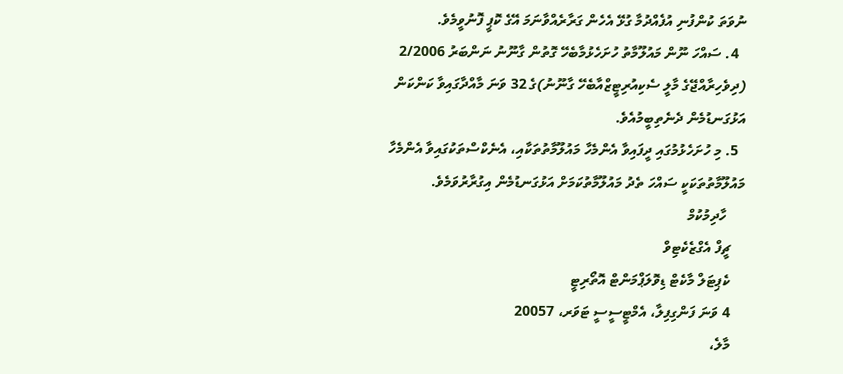ނުވަތަ ކުންފުނި އުފެއްދުމާ ގުޅޭ އެހެން ގަރާރެއްވާނަމަ އޭގެ ކޮޕީ ފޮނުވީމެވެ.
  4. ސައްހަ ނޫން މައުލޫމާތު ހުށަހެޅުމާބެހޭ ގޮތުން ގާނޫނު ނަންބަރު 2/2006 (ދިވެހިރާއްޖޭގެ މާލީ ސެކިއުރިޓީޒްއާބެހޭ ގާނޫނު)ގެ 32 ވަނަ މާއްދާގައިވާ ކަންކަން އަޅުގަނޑުމެން ދެނެތިބީމުއެވެ.
  5. މި ހުށަހެޅުމުގައި ދީފައިވާ އެންމެހާ މައުލޫމާތުތަކާއި، އެނެކްސްތަކުގައިވާ އެންމެހާ މައުލޫމާތުތަކަކީ ސައްހަ ތެދު މައުލޫމާތުކަމަށް އަޅުގަނޑުމެން އިގުރާރުވަމެވެ.
     ހާދިމުކުމް
    ޗީފް އެގްޒެކެޓިވް
    ކެޕިޓަލް މާކެޓް ޑިވޮލަޕްމަންޓް އޮތޯރިޓީ
    4 ވަނަ ފަންގިފިލާ، އެމްޓީސީސީ ޓަވަރ، 20057
    މާލެ،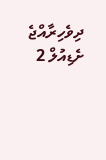ދިވެހިރާއްޖެ
ށެޑިއުލް 2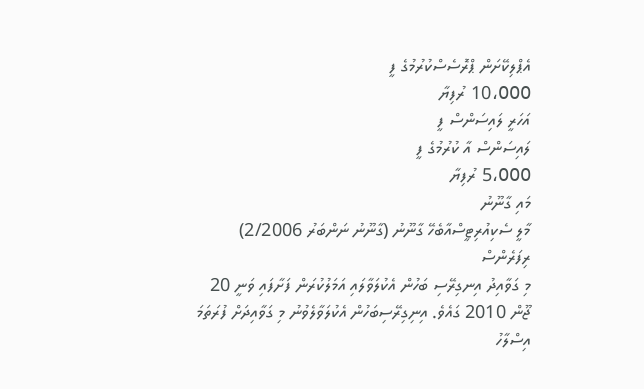އެޕްލިކޭށަން ޕްރޮސެސްކުރުމުގެ ފީ
10،000 ރުފިޔާ
އަހަރީ ލައިސަންސް ފީ
ލައިސަންސް އާ ކުރުމުގެ ފީ
5،000 ރުފިޔާ
މައި ގާނޫނު
މާލީ ސެކިއުރިޓީސްއާބެހޭ ގާނޫނު (ގާނޫނު ނަންބަރު 2/2006)
ރިފަރެންސް
މި ގަވާއިދު އިނގިރޭސި ބަހުން އެކުލަވާލައި އަމަލުކުރަން ފަށާފައި ވަނީ 20 ޖޫން 2010 ގައެވެ. އިނިގިރޭސިބަހުން އެކުލަވާލެވުނު މި ގަވާއިދަށް ފުރަތަމަ އިސްލާހު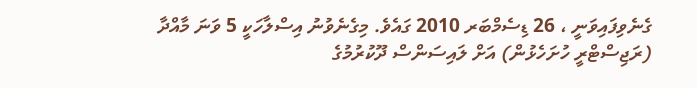ގެނެވިފައިވަނީ ، 26 ޑިސެމްބަރ 2010 ގައެވެ. މިގެނެވުނު އިސްލާހަކީ 5 ވަނަ މާއްދާ (ރަޖިސްޓްރީ ހުށަހެޅުން) އަށް ލައިސަންސް ދޫކުރުމުގެ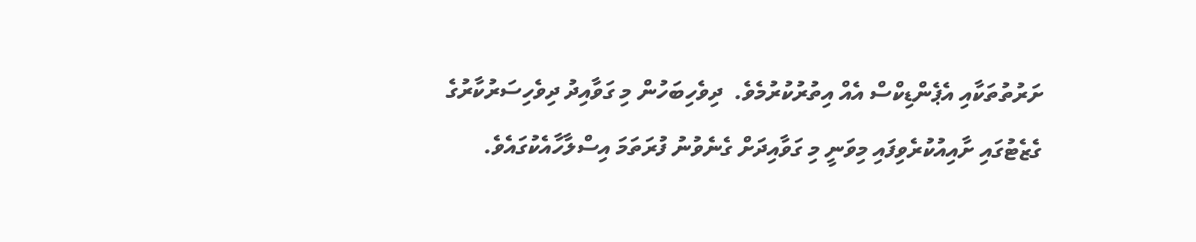ށަރުތުތަކާއި އެޕެންޑިކްސް އެއް އިތުރުކުރުމެވެ.  ދިވެހިބަހުން މި ގަވާއިދު ދިވެހިސަރުކާރުގެ ގެޒެޓުގައި ށާއިއުކުރެވިފައި މިވަނީ މި ގަވާއިދަށް ގެނެވުނު ފުރަތަމަ އިސްލާހާއެކުގައެވެ.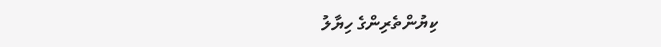ކިޔުންތެރިންގެ ހިޔާލު